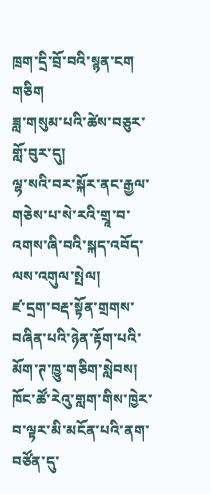ཁྲག་དྲི་བྲོ་བའི་སྙན་ངག
གཅིག
ཟླ་གསུམ་པའི་ཚེས་བཅུར་གློ་བུར་དུ།
ལྷ་སའི་བར་སྐོར་ནང་རྒྱལ་གཅེས་པ་སེ་རའི་གྲཱ་བ་འགས་ཞི་བའི་སྐད་འབོད་ལས་འགུལ་སྤེལ།
ཛ་དྲག་བརྡ་སྟོན་གྲགས་བཞིན་པའི་ཉེན་རྟོག་པའི་མོག་ཊ་ཁྱུ་གཅིག་སླེབས།
ཁོང་ཚོ་རེའུ་གླག་གིས་ཁྱེར་བ་ལྟར་མི་མངོན་པའི་ནག་བཙོན་དུ་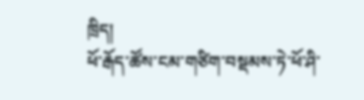ཁྲིད།
ཕོ་རྒོད་ཚོས་ངམ་གཙིག་བསྡམས་ཏེ་ཕོ་ཤི་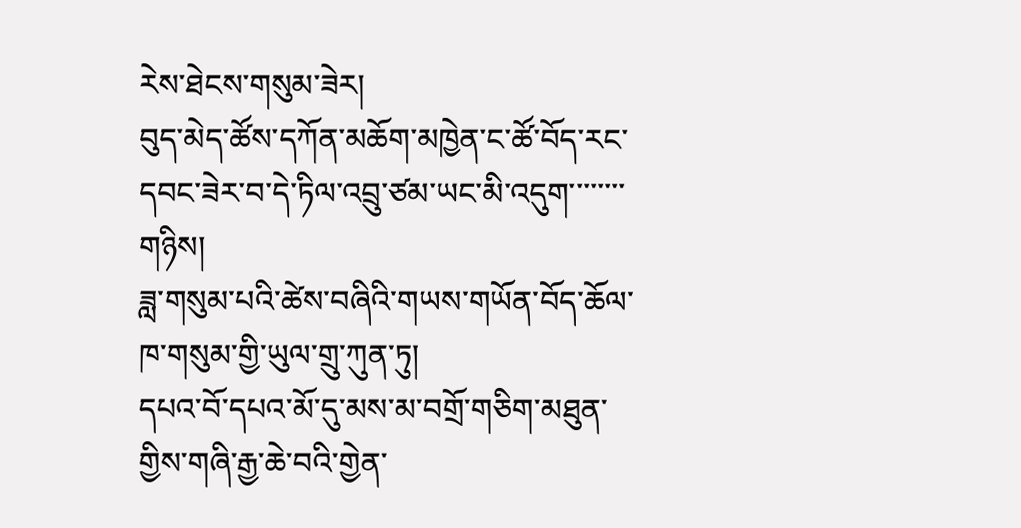རེས་ཐེངས་གསུམ་ཟེར།
བུད་མེད་ཚོས་དཀོན་མཆོག་མཁྱེན་ང་ཚོ་བོད་རང་དབང་ཟེར་བ་དེ་ཏིལ་འབྲུ་ཙམ་ཡང་མི་འདུག་་་་་་་་
གཉིས།
ཟླ་གསུམ་པའི་ཚེས་བཞིའི་གཡས་གཡོན་བོད་ཆོལ་ཁ་གསུམ་གྱི་ཡུལ་གྲུ་ཀུན་ཏུ།
དཔའ་བོ་དཔའ་མོ་དུ་མས་མ་བགྲོ་གཅིག་མཐུན་གྱིས་གཞི་རྒྱ་ཆེ་བའི་གྱེན་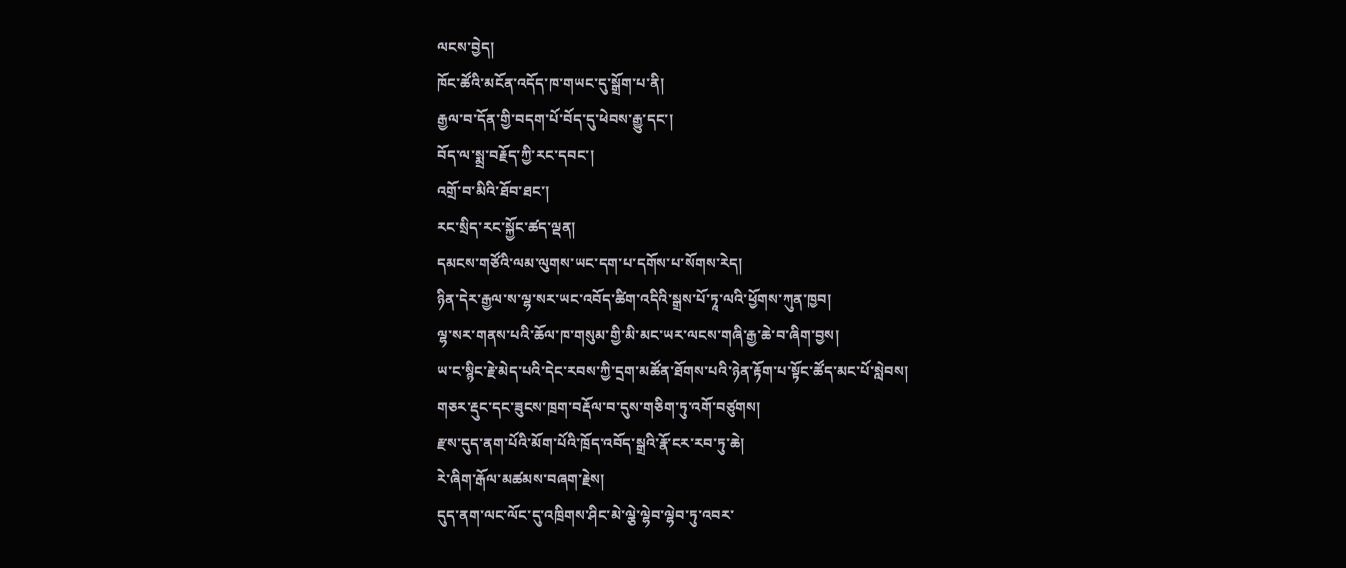ལངས་བྱེད།
ཁོང་ཚོའི་མངོན་འདོད་ཁ་གཡང་དུ་སྒྲོག་པ་ནི།
རྒྱལ་བ་དོན་གྱི་བདག་པོ་བོད་དུ་ཕེབས་རྒྱུ་དང་།
བོད་ལ་སྨྲ་བརྗོད་ཀྱི་རང་དབང་།
འགྲོ་བ་མིའི་ཐོབ་ཐང་།
རང་སྲིད་རང་སྐྱོང་ཚད་ལྡན།
དམངས་གཙོའི་ལམ་ལུགས་ཡང་དག་པ་དགོས་པ་སོགས་རེད།
ཉིན་དེར་རྒྱལ་ས་ལྷ་སར་ཡང་འབོད་ཚིག་འདིའི་སྒྲས་པོ་ཏཱ་ལའི་ཕྱོགས་ཀུན་ཁྱབ།
ལྷ་སར་གནས་པའི་ཆོལ་ཁ་གསུམ་གྱི་མི་མང་ཡར་ལངས་གཞི་རྒྱ་ཆེ་བ་ཞིག་བྱས།
ཡ་ང་སྙིང་རྗེ་མེད་པའི་དེང་རབས་ཀྱི་དྲག་མཚོན་ཐོགས་པའི་ཉེན་རྟོག་པ་སྟོང་ཚོད་མང་པོ་སླེབས།
གཅར་རྡུང་དང་ཟུངས་ཁྲག་བརྡོལ་བ་དུས་གཅིག་ཏུ་འགོ་བཙུགས།
རྫས་དུད་ནག་པོའི་མོག་པོའི་ཁྲོད་འབོད་སྒྲའི་རྣོ་ངར་རབ་ཏུ་ཆེ།
རེ་ཞིག་རྒོལ་མཚམས་བཞག་རྗེས།
དུད་ནག་ལང་ལོང་དུ་འཁྲིགས་ཤིང་མེ་ལྕེ་ལྷེབ་ལྷེབ་ཏུ་འབར་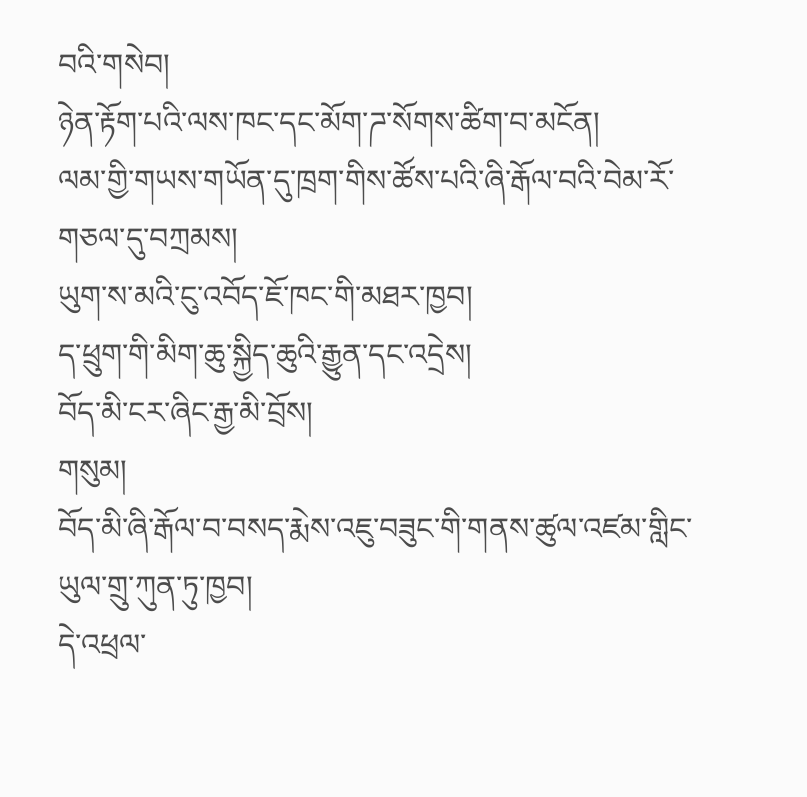བའི་གསེབ།
ཉེན་རྟོག་པའི་ལས་ཁང་དང་མོག་ཌ་སོགས་ཚིག་བ་མངོན།
ལམ་གྱི་གཡས་གཡོན་དུ་ཁྲག་གིས་ཚོས་པའི་ཞི་རྒོལ་བའི་བེམ་རོ་གཅལ་དུ་བཀྲམས།
ཡུག་ས་མའི་ངུ་འབོད་ཇོ་ཁང་གི་མཐར་ཁྱབ།
ད་ཕྲུག་གི་མིག་ཆུ་སྐྱིད་ཆུའི་རྒྱུན་དང་འདྲེས།
བོད་མི་ངར་ཞིང་རྒྱ་མི་བྲོས།
གསུམ།
བོད་མི་ཞི་རྒོལ་བ་བསད་རྨེས་འཇུ་བཟུང་གི་གནས་ཚུལ་འཛམ་གླིང་ཡུལ་གྲུ་ཀུན་ཏུ་ཁྱབ།
དེ་འཕྲལ་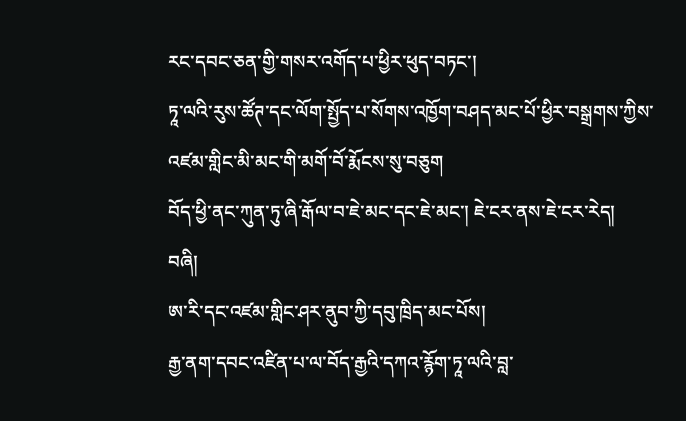རང་དབང་ཅན་གྱི་གསར་འགོད་པ་ཕྱིར་ཕུད་བཏང་།
ཏཱ་ལའི་རུས་ཚོཊ་དང་ལོག་སྤྱོད་པ་སོགས་འཁྱོག་བཤད་མང་པོ་ཕྱིར་བསྒྲགས་ཀྱིས་འཛམ་གླིང་མི་མང་གི་མགོ་བོ་རྨོངས་སུ་བཅུག
བོད་ཕྱི་ནང་ཀུན་ཏུ་ཞི་རྒོལ་བ་ཇེ་མང་དང་ཇེ་མང་། ཇེ་ངར་ནས་ཇེ་ངར་རེད།
བཞི།
ཨ་རི་དང་འཛམ་གླིང་ཤར་ནུབ་ཀྱི་དབུ་ཁྲིད་མང་པོས།
རྒྱ་ནག་དབང་འཛིན་པ་ལ་བོད་རྒྱའི་དཀའ་རྙོག་ཏཱ་ལའི་བླ་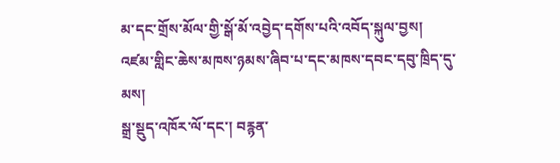མ་དང་གྲོས་མོལ་གྱི་སྒོ་མོ་འབྱེད་དགོས་པའི་འབོད་སྐུལ་བྱས།
འཛམ་གླིང་ཆེས་མཁས་ཉམས་ཞིབ་པ་དང་མཁས་དབང་དབུ་ཁྲིད་དུ་མས།
སྒྲ་སྡུད་འཁོར་ལོ་དང་། བརྙན་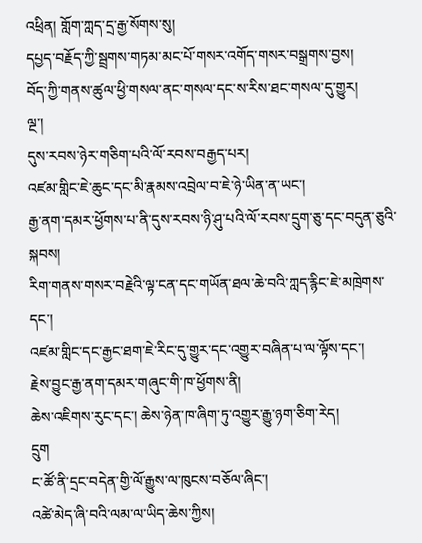འཕྲིན། གློག་ཀླད་དྲ་རྒྱ་སོགས་སུ།
དཔྱད་བརྗོད་ཀྱི་སྦྲགས་གཏམ་མང་པོ་གསར་འགོད་གསར་བསྒྲགས་བྱས།
བོད་ཀྱི་གནས་ཚུལ་ཕྱི་གསལ་ནང་གསལ་དང་ས་རིས་ཐང་གསལ་དུ་གྱུར།
ལྔ་།
དུས་རབས་ཉེར་གཅིག་པའི་ལོ་རབས་བརྒྱད་པར།
འཛམ་གླིང་ཇེ་ཆུང་དང་མི་རྣམས་འབྲེལ་བ་ཇེ་ཉེ་ཡིན་ན་ཡང་།
རྒྱ་ནག་དམར་ཕྱོགས་པ་ནི་དུས་རབས་ཉི་ཤུ་པའི་ལོ་རབས་དྲུག་ཅུ་དང་བདུན་ཅུའི་སྐབས།
རིག་གནས་གསར་བརྗེའི་ལྟ་ངན་དང་གཡོན་ཐལ་ཆེ་བའི་ཀླད་རྙིང་ཇེ་མཁྲེགས་དང་།
འཛམ་གླིང་དང་རྒྱང་ཐག་ཇེ་རིང་དུ་གྱུར་དང་འགྱུར་བཞིན་པ་ལ་ལྟོས་དང་།
རྗེས་བྱུང་རྒྱ་ནག་དམར་གཞུང་གི་ཁ་ཕྱོགས་ནི།
ཆེས་འཇིགས་རུང་དང་། ཆེས་ཉེན་ཁ་ཞིག་ཏུ་འགྱུར་རྒྱུ་ཉག་ཅིག་རེད།
དྲུག
ང་ཚོ་ནི་དྲང་བདེན་གྱི་ལོ་རྒྱུས་ལ་ཁུངས་བཅོལ་ཞིང་།
འཚེ་མེད་ཞི་བའི་ལམ་ལ་ཡིད་ཆེས་ཀྱིས།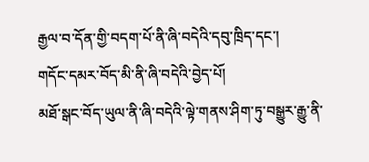རྒྱལ་བ་དོན་གྱི་བདག་པོ་ནི་ཞི་བདེའི་དབུ་ཁྲིད་དང་།
གདོང་དམར་བོད་མི་ནི་ཞི་བདེའི་བྱེད་པོ།
མཐོ་སྒང་བོད་ཡུལ་ནི་ཞི་བདེའི་ལྟེ་གནས་ཤིག་ཏུ་བསྒྱུར་རྒྱུ་ནི་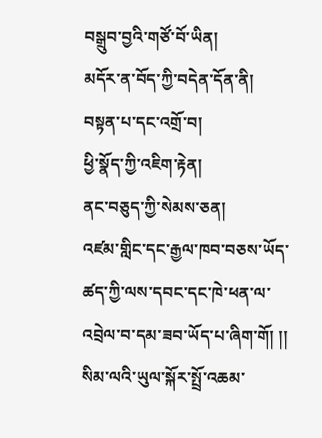བསྒྲུབ་བྱའི་གཙོ་བོ་ཡིན།
མདོར་ན་བོད་ཀྱི་བདེན་དོན་ནི།
བསྟན་པ་དང་འགྲོ་བ།
ཕྱི་སྣོད་ཀྱི་འཇིག་རྟེན།
ནང་བཅུད་ཀྱི་སེམས་ཅན།
འཛམ་གླིང་དང་རྒྱལ་ཁབ་བཅས་ཡོད་ཚད་ཀྱི་ལས་དབང་དང་ཁེ་ཕན་ལ་འབྲེལ་བ་དམ་ཟབ་ཡོད་པ་ཞིག་གོ། །།
སིམ་ལའི་ཡུལ་སྐོར་སྤྲོ་འཆམ་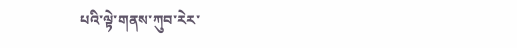པའི་ལྟེ་གནས་ཀུབ་རེར་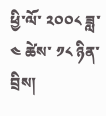ཕྱི་ལོ་ ༢༠༠༨ ཟླ་ ༤ ཚེས་ ༡༨ ཉིན་བྲིས།